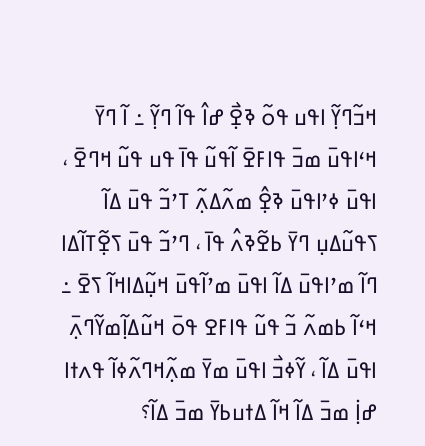ߞߏ߬ߣߌ߲߬ ߊߟߎ ߟߋ߬ ߢߐ߲߯ ߝߊ߮ ߟߊ߬ ߣߌ߲߬ ߸ ߊ߬ ߣߌ߫ ߞߵߊߟߎ߫ ߘߏ߫ ߟߊߓߐ߫ ߊ߬ߟߎ߬ ߟߊ߫ ߟߎ ߟߎ߬ ߞߣߐ߫ ، ߊߟߎ߫ ߦߴߊߟߎ߫ ߢߐ߲߮ ߘߍ߬ߡߍ߲߬ ߠߴߏ߬ ߟߎ߫ ߡߊ߬ ߖߟߎ߬ߡߎ߲ ߣߌ߫ ߕߐ߬ߢߍ߮ ߟߊ߫ ، ߣߴߏ߬ ߟߎ߫ ߖߐ߲߬ߠߊ߬ߡߊ ߣߊ߬ ߘߴߊߟߎ߫ ߡߊ߬ ߊߟߎ߫ ߘߴߊ߬ߟߎ߫ ߞߎ߲߬ߡߊߞߊ߬ ߖߐ߫ ߸ ߞߵߊ߬ ߕߘߍ߬ ߏ߬ ߟߎ߬ ߟߊߓߐ ߟߋ߫ ߞߎ߬ߡߊ߲߬ߘߌ߬ߣߍ߲߫ ߊߟߎ߫ ߡߊ߬ ، ߌ߬ߦߏ߯ ߊߟߎ߫ ߘߌ߫ ߘߍ߲߬ߞߣߍ߬ߦߊ߬ ߟߍߙߊ ߝߊ߲߭ ߘߏ߫ ߡߊ߬ ߞߊ߬ ߡߙߎߕߌ߫ ߘߏ߫ ߡߊ߬؟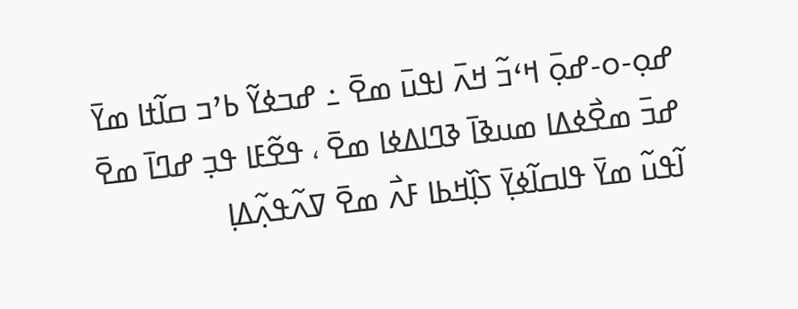ߝߋ߲-ߋ-ߝߋ߲߫ ߞߵߏ߬ ߞߍ߫ ߊߟߎ߫ ߘߐ߫ ߸ ߝߏߦߌ߬ ߕߴߏ ߛߊ߬ߙߊ ߘߌ߫ ߝߏ߫ ߘߐ߯ߦߡߊ ߘߎߢߊ߫ ߢߣߊߡߦߊ ߘߐ߫ ، ߟߐ߬ߓߊ ߟߏ߲ ߝߣߊ߫ ߘߐ߫ ߊ߬ߟߎ߬ ߘߌ߫ ߟߊߛߊ߬ߦߌ߲߫ ߖߊ߲߰ߞߕߊ ߓߍ߯ ߘߐ߫ ߜߍ߬ߟߍ߲߬ߡߊ߲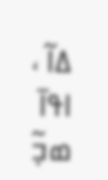ߡߊ߬ ، ߊߟߊ߫ ߘߏ߲߬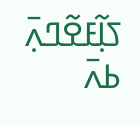ߖߊ߲߬ߓߐ߬ߣߍ߲߫ ߕߍ߫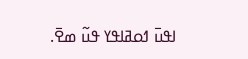ߊߟߎ߫ ߗߋߥߊߟߌ ߟߎ߬ ߘߐ߫.